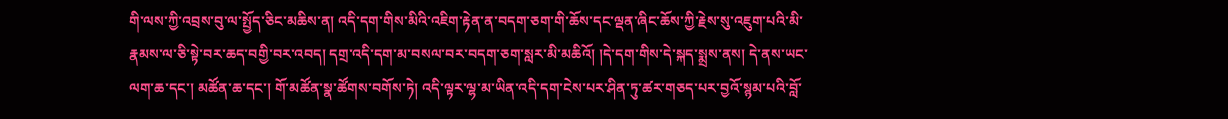གི་ལས་ཀྱི་འབྲས་བུ་ལ་སྤྱོད་ཅིང་མཆིས་ན། འདི་དག་གིས་མིའི་འཇིག་རྟེན་ན་བདག་ཅག་གི་ཆོས་དང་ལྡན་ཞིང་ཆོས་ཀྱི་རྗེས་སུ་འཇུག་པའི་མི་རྣམས་ལ་ཅི་སྟེ་བར་ཆད་བགྱི་བར་འབད། དགྲ་འདི་དག་མ་བསལ་བར་བདག་ཅག་སླར་མི་མཆིའོ། །དེ་དག་གིས་དེ་སྐད་སྨྲས་ནས། དེ་ནས་ཡང་ལག་ཆ་དང་། མཚོན་ཆ་དང་། གོ་མཚོན་སྣ་ཚོགས་བགོས་ཏེ། འདི་ལྟར་ལྷ་མ་ཡིན་འདི་དག་ངེས་པར་ཤིན་ཏུ་ཚར་གཅད་པར་བྱའོ་སྙམ་པའི་བློ་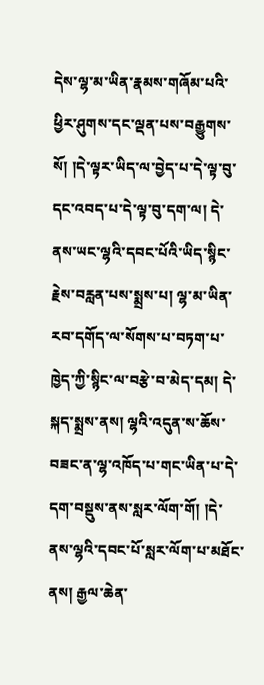དེས་ལྷ་མ་ཡིན་རྣམས་གཞོམ་པའི་ཕྱིར་ཤུགས་དང་ལྡན་པས་བརྒྱུགས་སོ། །དེ་ལྟར་ཡིད་ལ་བྱེད་པ་དེ་ལྟ་བུ་དང་འབད་པ་དེ་ལྟ་བུ་དག་ལ། དེ་ནས་ཡང་ལྷའི་དབང་པོའི་ཡིད་སྙིང་རྗེས་བརླན་པས་སྨྲས་པ། ལྷ་མ་ཡིན་རབ་དགོད་ལ་སོགས་པ་བཏག་པ་ཁྱེད་ཀྱི་སྙིང་ལ་བརྩེ་བ་མེད་དམ། དེ་སྐད་སྨྲས་ནས། ལྷའི་འདུན་ས་ཆོས་བཟང་ན་ལྷ་འཁོད་པ་གང་ཡིན་པ་དེ་དག་བསྡུས་ནས་སླར་ལོག་གོ། །དེ་ནས་ལྷའི་དབང་པོ་སླར་ལོག་པ་མཐོང་ནས། རྒྱལ་ཆེན་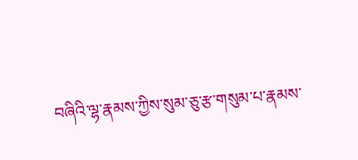བཞིའི་ལྷ་རྣམས་ཀྱིས་སུམ་ཅུ་རྩ་གསུམ་པ་རྣམས་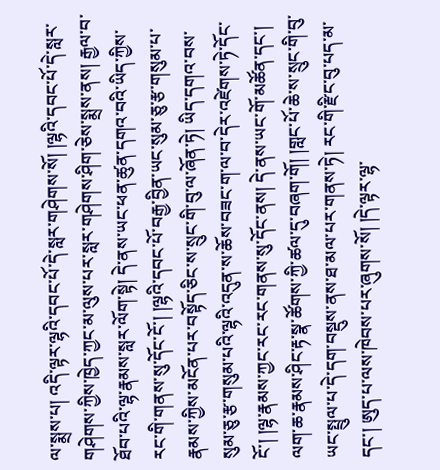ལ་སྨྲས་པ། འདི་ལྟར་ལྷའི་དབང་པོ་དེ་སླར་གཤེགས་སོ། །ལྷའི་དབང་པོ་དེ་སླར་གཤེགས་ཀྱིས་ཁྱེད་ཀྱང་མ་ལུས་པར་སླར་གཤེགས་ཤིག་ཅེས་སྨྲས་ནས། རྒྱལ་བ་ཐོབ་པའི་ལྷ་རྣམས་སླར་ལོག་སྟེ། དེ་ནས་ཡང་ཕན་ཚུན་དགའ་བའི་ཡིད་ཀྱིས་རང་གི་གནས་སུ་དོང་ངོ་། །ལྷའི་དབང་པོ་བརྒྱ་བྱིན་ཡང་སུམ་ཅུ་རྩ་གསུམ་པ་རྣམས་ཀྱིས་མངོན་པར་བསྟོད་ཅིང་ས་སྲུང་གི་བུ་ལ་ཞོན་ཏེ། ཡིད་དགའ་བས་སུམ་ཅུ་རྩ་གསུམ་པའི་ལྷའི་འདུན་ས་ཆོས་བཟང་ག་ལ་བ་དེར་འཛེགས་ཏེ་དོང་ངོ་། །ལྷ་རྣམས་ཀྱང་རང་རང་གནས་སུ་དོང་ནས། དེ་ནས་ཡང་གོ་མཚོན་དང་། ལག་ཆ་རྣམས་ཤིང་རྟ་སྣ་ཚོགས་ཀྱི་ཚལ་དུ་བཞག་གོ། །གླང་པོ་ཆེ་ས་སྲུང་གི་བུ་ཡང་སྤྲུལ་པ་དེ་དག་བསྡུས་ནས་ཐ་མལ་པར་གནས་ཏེ། རང་གི་རྫིང་བུ་པད་མ་དང་། ཨུད་པ་ལས་ཁེབས་པར་ཞུགས་སོ། །དེ་ལྟར་ལྷ་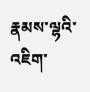རྣམས་ལྷའི་འཇིག་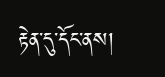རྟེན་དུ་དོང་ནས།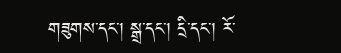གཟུགས་དང་། སྒྲ་དང་། དྲི་དང་། རོ་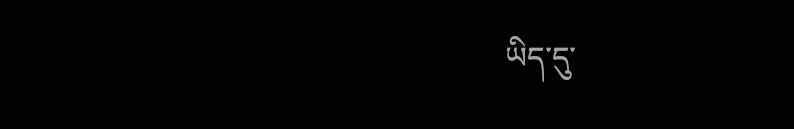ཡིད་དུ་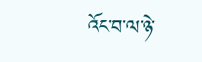འོང་བ་ལ་ཉེ་